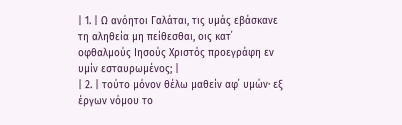| 1. | Ω ανόητοι Γαλάται, τις υμάς εβάσκανε τη αληθεία μη πείθεσθαι, οις κατ΄ οφθαλμούς Ιησούς Χριστός προεγράφη εν υμίν εσταυρωμένος; |
| 2. | τούτο μόνον θέλω μαθείν αφ΄ υμών· εξ έργων νόμου το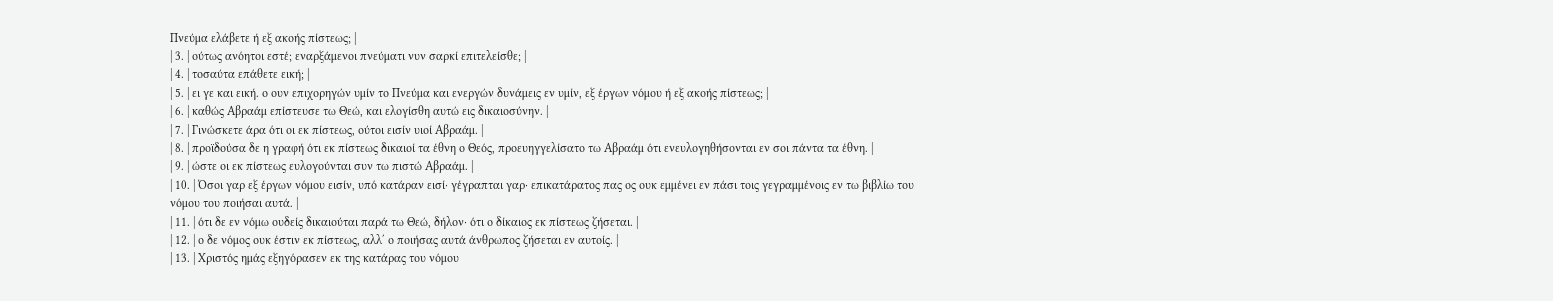Πνεύμα ελάβετε ή εξ ακοής πίστεως; |
| 3. | ούτως ανόητοι εστέ; εναρξάμενοι πνεύματι νυν σαρκί επιτελείσθε; |
| 4. | τοσαύτα επάθετε εική; |
| 5. | ει γε και εική. ο ουν επιχορηγών υμίν το Πνεύμα και ενεργών δυνάμεις εν υμίν, εξ έργων νόμου ή εξ ακοής πίστεως; |
| 6. | καθώς Αβραάμ επίστευσε τω Θεώ, και ελογίσθη αυτώ εις δικαιοσύνην. |
| 7. | Γινώσκετε άρα ότι οι εκ πίστεως, ούτοι εισίν υιοί Αβραάμ. |
| 8. | προϊδούσα δε η γραφή ότι εκ πίστεως δικαιοί τα έθνη ο Θεός, προευηγγελίσατο τω Αβραάμ ότι ενευλογηθήσονται εν σοι πάντα τα έθνη. |
| 9. | ώστε οι εκ πίστεως ευλογούνται συν τω πιστώ Αβραάμ. |
| 10. | Όσοι γαρ εξ έργων νόμου εισίν, υπό κατάραν εισί· γέγραπται γαρ· επικατάρατος πας ος ουκ εμμένει εν πάσι τοις γεγραμμένοις εν τω βιβλίω του νόμου του ποιήσαι αυτά. |
| 11. | ότι δε εν νόμω ουδείς δικαιούται παρά τω Θεώ, δήλον· ότι ο δίκαιος εκ πίστεως ζήσεται. |
| 12. | ο δε νόμος ουκ έστιν εκ πίστεως, αλλ΄ ο ποιήσας αυτά άνθρωπος ζήσεται εν αυτοίς. |
| 13. | Χριστός ημάς εξηγόρασεν εκ της κατάρας του νόμου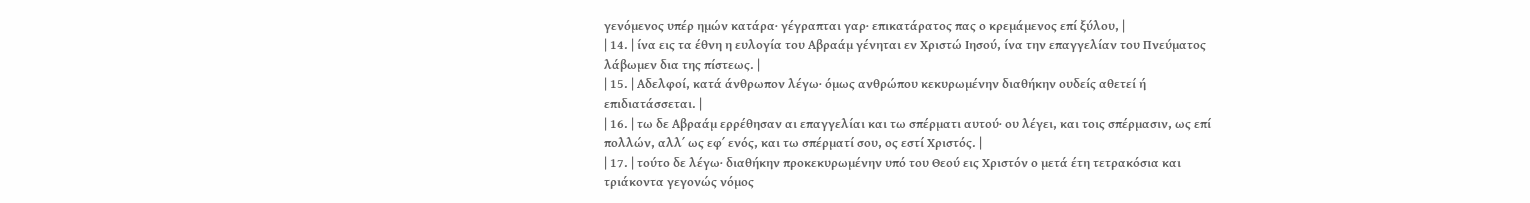γενόμενος υπέρ ημών κατάρα· γέγραπται γαρ· επικατάρατος πας ο κρεμάμενος επί ξύλου, |
| 14. | ίνα εις τα έθνη η ευλογία του Αβραάμ γένηται εν Χριστώ Ιησού, ίνα την επαγγελίαν του Πνεύματος λάβωμεν δια της πίστεως. |
| 15. | Αδελφοί, κατά άνθρωπον λέγω· όμως ανθρώπου κεκυρωμένην διαθήκην ουδείς αθετεί ή επιδιατάσσεται. |
| 16. | τω δε Αβραάμ ερρέθησαν αι επαγγελίαι και τω σπέρματι αυτού· ου λέγει, και τοις σπέρμασιν, ως επί πολλών, αλλ΄ ως εφ΄ ενός, και τω σπέρματί σου, ος εστί Χριστός. |
| 17. | τούτο δε λέγω· διαθήκην προκεκυρωμένην υπό του Θεού εις Χριστόν ο μετά έτη τετρακόσια και τριάκοντα γεγονώς νόμος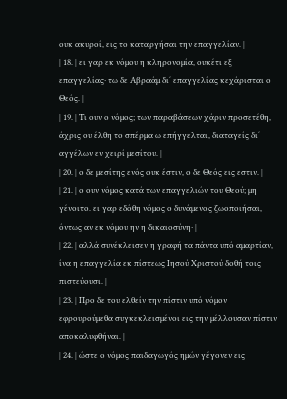ουκ ακυροί, εις το καταργήσαι την επαγγελίαν. |
| 18. | ει γαρ εκ νόμου η κληρονομία, ουκέτι εξ επαγγελίας· τω δε Αβραάμ δι΄ επαγγελίας κεχάρισται ο Θεός. |
| 19. | Τι ουν ο νόμος; των παραβάσεων χάριν προσετέθη, άχρις ου έλθη το σπέρμα ω επήγγελται, διαταγείς δι΄ αγγέλων εν χειρί μεσίτου. |
| 20. | ο δε μεσίτης ενός ουκ έστιν, ο δε Θεός εις εστιν. |
| 21. | ο ουν νόμος κατά των επαγγελιών του Θεού; μη γένοιτο. ει γαρ εδόθη νόμος ο δυνάμενος ζωοποιήσαι, όντως αν εκ νόμου ην η δικαιοσύνη· |
| 22. | αλλά συνέκλεισεν η γραφή τα πάντα υπό αμαρτίαν, ίνα η επαγγελία εκ πίστεως Ιησού Χριστού δοθή τοις πιστεύουσι. |
| 23. | Προ δε του ελθείν την πίστιν υπό νόμον εφρουρούμεθα συγκεκλεισμένοι εις την μέλλουσαν πίστιν αποκαλυφθήναι. |
| 24. | ώστε ο νόμος παιδαγωγός ημών γέγονεν εις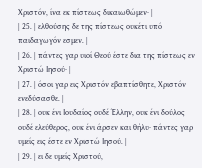Χριστόν, ίνα εκ πίστεως δικαιωθώμεν· |
| 25. | ελθούσης δε της πίστεως ουκέτι υπό παιδαγωγόν εσμεν. |
| 26. | πάντες γαρ υιοί Θεού έστε δια της πίστεως εν Χριστώ Ιησού· |
| 27. | όσοι γαρ εις Χριστόν εβαπτίσθητε, Χριστόν ενεδύσασθε. |
| 28. | ουκ ένι Ιουδαίος ουδέ Έλλην, ουκ ένι δούλος ουδέ ελεύθερος, ουκ ένι άρσεν και θήλυ· πάντες γαρ υμείς εις έστε εν Χριστώ Ιησού. |
| 29. | ει δε υμείς Χριστού,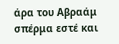άρα του Αβραάμ σπέρμα εστέ και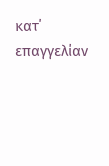κατ΄ επαγγελίαν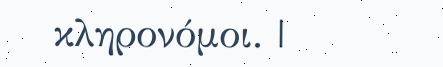κληρονόμοι. |